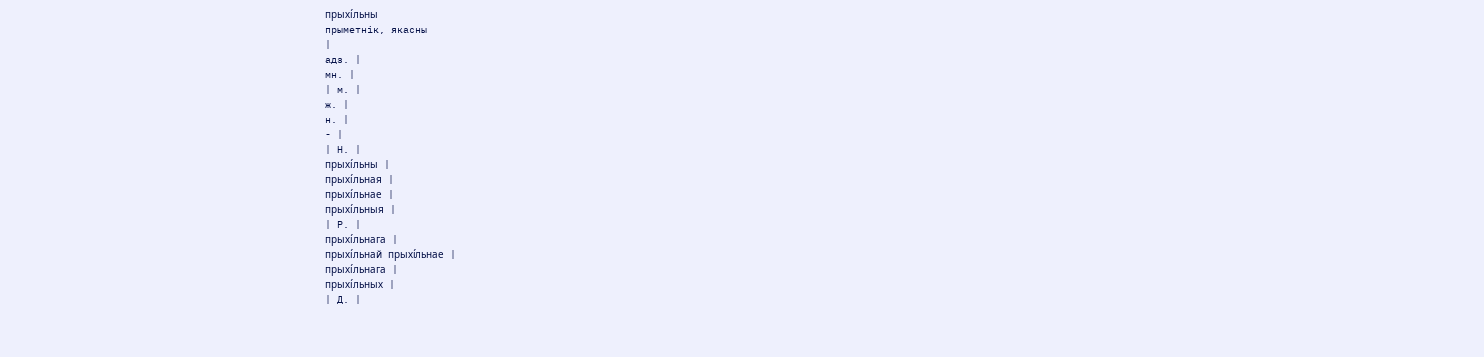прыхі́льны
прыметнік, якасны
|
адз. |
мн. |
| м. |
ж. |
н. |
- |
| Н. |
прыхі́льны |
прыхі́льная |
прыхі́льнае |
прыхі́льныя |
| Р. |
прыхі́льнага |
прыхі́льнай прыхі́льнае |
прыхі́льнага |
прыхі́льных |
| Д. |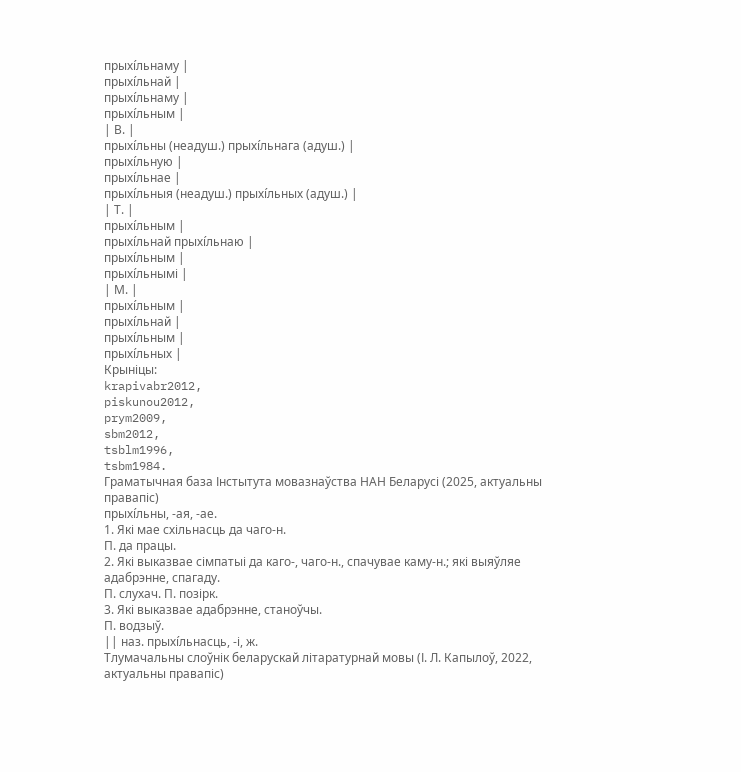прыхі́льнаму |
прыхі́льнай |
прыхі́льнаму |
прыхі́льным |
| В. |
прыхі́льны (неадуш.) прыхі́льнага (адуш.) |
прыхі́льную |
прыхі́льнае |
прыхі́льныя (неадуш.) прыхі́льных (адуш.) |
| Т. |
прыхі́льным |
прыхі́льнай прыхі́льнаю |
прыхі́льным |
прыхі́льнымі |
| М. |
прыхі́льным |
прыхі́льнай |
прыхі́льным |
прыхі́льных |
Крыніцы:
krapivabr2012,
piskunou2012,
prym2009,
sbm2012,
tsblm1996,
tsbm1984.
Граматычная база Інстытута мовазнаўства НАН Беларусі (2025, актуальны правапіс)
прыхі́льны, -ая, -ае.
1. Які мае схільнасць да чаго-н.
П. да працы.
2. Які выказвае сімпатыі да каго-, чаго-н., спачувае каму-н.; які выяўляе адабрэнне, спагаду.
П. слухач. П. позірк.
3. Які выказвае адабрэнне, станоўчы.
П. водзыў.
|| наз. прыхі́льнасць, -і, ж.
Тлумачальны слоўнік беларускай літаратурнай мовы (І. Л. Капылоў, 2022, актуальны правапіс)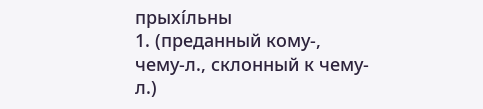прыхі́льны
1. (преданный кому-, чему-л., склонный к чему-л.)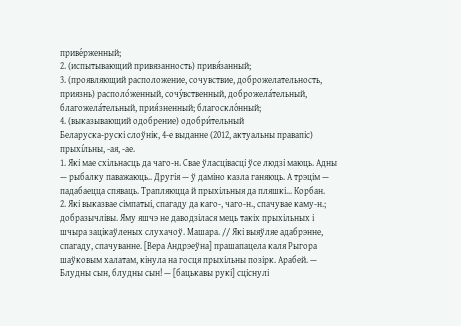приве́рженный;
2. (испытывающий привязанность) привя́занный;
3. (проявляющий расположение, сочувствие, доброжелательность, приязнь) располо́женный, сочу́вственный, доброжела́тельный, благожела́тельный, прия́зненный; благоскло́нный;
4. (выказывающий одобрение) одобри́тельный
Беларуска-рускі слоўнік, 4-е выданне (2012, актуальны правапіс)
прыхі́льны, ‑ая, ‑ае.
1. Які мае схільнасць да чаго‑н. Свае ўласцівасці ўсе людзі маюць. Адны — рыбалку паважаюць.. Другія — ў даміно казла ганяюць. А трэцім — падабаецца спяваць. Трапляюцца й прыхільныя да пляшкі... Корбан.
2. Які выказвае сімпатыі, спагаду да каго‑, чаго‑н., спачувае каму‑н.; добразычлівы. Яму яшчэ не даводзілася мець такіх прыхільных і шчыра зацікаўленых слухачоў. Машара. // Які выяўляе адабрэнне, спагаду, спачуванне. [Вера Андрэеўна] прашапацела каля Рыгора шаўковым халатам, кінула на госця прыхільны позірк. Арабей. — Блудны сын, блудны сын! — [бацькавы рукі] сціснулі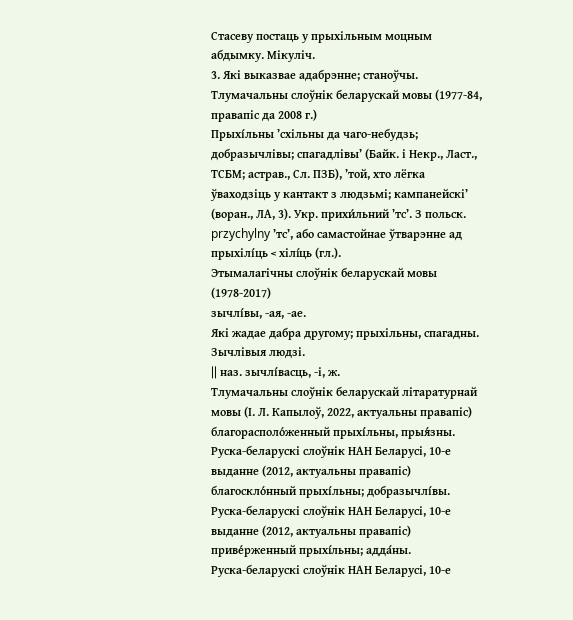Стасеву постаць у прыхільным моцным абдымку. Мікуліч.
3. Які выказвае адабрэнне; станоўчы.
Тлумачальны слоўнік беларускай мовы (1977-84, правапіс да 2008 г.)
Прыхі́льны ’схільны да чаго-небудзь; добразычлівы; спагадлівы’ (Байк. і Некр., Ласт., ТСБМ; астрав., Сл. ПЗБ), ’той, хто лёгка ўваходзіць у кантакт з людзьмі; кампанейскі’ (воран., ЛА, 3). Укр. прихи́льний ’тс’. З польск. przychylny ’тс’, або самастойнае ўтварэнне ад прыхілі́ць < хілі́ць (гл.).
Этымалагічны слоўнік беларускай мовы (1978-2017)
зычлі́вы, -ая, -ае.
Які жадае дабра другому; прыхільны, спагадны.
Зычлівыя людзі.
|| наз. зычлі́васць, -і, ж.
Тлумачальны слоўнік беларускай літаратурнай мовы (І. Л. Капылоў, 2022, актуальны правапіс)
благорасполо́женный прыхі́льны, прыя́зны.
Руска-беларускі слоўнік НАН Беларусі, 10-е выданне (2012, актуальны правапіс)
благоскло́нный прыхі́льны; добразычлі́вы.
Руска-беларускі слоўнік НАН Беларусі, 10-е выданне (2012, актуальны правапіс)
приве́рженный прыхі́льны; адда́ны.
Руска-беларускі слоўнік НАН Беларусі, 10-е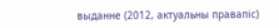выданне (2012, актуальны правапіс)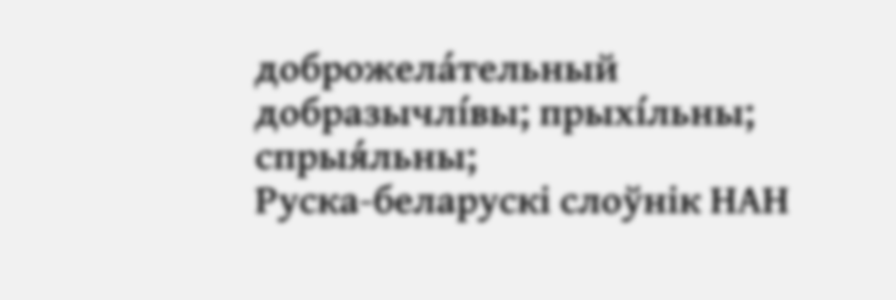доброжела́тельный добразычлі́вы; прыхі́льны; спрыя́льны;
Руска-беларускі слоўнік НАН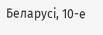Беларусі, 10-е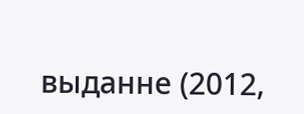выданне (2012,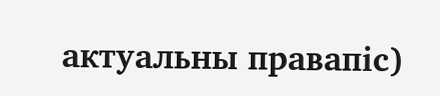актуальны правапіс)